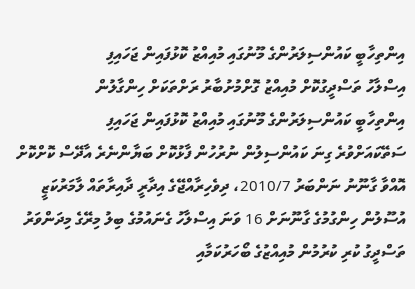އިންތިހާބީ ކައުންސިލަރުންގެ މޫނުގައި މުއިއްޒު ކޮޅުފައިން ޖަހައިފި
އިސްލާހު ތަސްދީގުކޮށް މުއިއްޒު ގޮށްމުށުބާރު ރަށްތަކަށް ހިންގާލުން
އިންތިހާބީ ކައުންސިލަރުންގެ މޫނުގައި މުއިއްޒު ކޮޅުފައިން ޖަހައިފި
ސަތޭކައަށްވުރެ ގިނަ ކައުންސިލުން ނުރުހުން ފާޅުކޮށް ބަޔާންނެރެ އާދޭސް ކޮށްކޮށް އޮއްވާ ގާނޫނު ނަންބަރު 2010/7، ދިވެހިރާއްޖޭގެ އިދާރީ ދާއިރާތައް ލާމަރުކަޒީ އުސޫލުން ހިންގުމުގެ ގާނޫނަށް 16 ވަނަ އިސްލާހު ގެނައުމުގެ ބިލު މިރޭގެ މިދަންވަރު ތަސްދީގު ކުރި ކުރުމުން މުއިއްޒުގެ ބޯހަރުކަމާއި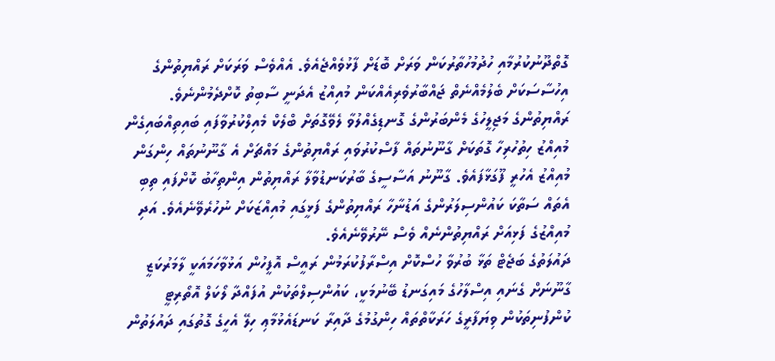ގޮތްދޫނުކުރުމާއި ހުދުމުހުތާރުކަން ވަރަށް ބޮޑަށް ފާޅުވެއްޖެއެވެ. އެއްވެސް ވަރަކަށް ރައްޔިތުންގެ އިހުސާސަކަށް ބެލުމެއްނެތް ޖައްބާރުވެރިއެއްކަން މުއިއްޒު އެދަނީ ސާބިތު ކޮށްދެމުންނެވެ.
ރައްޔިތުންގެ މަޖިލީހުގެ މެންބަރުންގެ ގޮނޑިގެއްލުވާ ލެވޭގޮތަށް ބްލެކް މެއިލްކުރުވާފައި ބައިތިއްބައިގެން މުއިއްޒު ހިތުހުރިހާ ގޮތަކަށް ގާނޫނުތައް ފާސްކުރުވައި ރައްޔިތުންގެ މައްޗަށް އެ ގާނޫނުތައް ހިންގަން މުއިއްޒު އެހުރީ ފޫގަޅާފައެވެ. ގާނޫނު އަސާސީގެ ބާރުކަނޑުވާލާ ރައްޔިތުން އިންތިހާބު ކޮށްފައި ތިބި އެތައް ސަތާކަ ކައުންސިލަރުންގެ އަޑުނާހާ ރައްޔިތުންގެ ފަޅީގައި މުއިއްޒަކަށް ނުހުރެވޭނެއެވެ. އަދި މުއިއްޒުގެ ފަޅިއަށް ރައްޔިތުންނެއް ވެސް ނޭރުވޭނެއެވެ.
ދައުލަތުގެ ބަޖެޓް ތަޅާ ބުރުވާ ހުސްކޮށް އިސްރާފުކުރަމުން ރައީސް އޮފީހުން އަޅުވާހަމައަކީ ލާމަރުކަޒީ ގާނޫނަށް ގެނައި އިސްލާހުގެ މައިގަނޑު ބޭނުމަކީ، ކައުންސިލްތަކުން އުފައްދާ ލޯކަލް އޮތޯރިޓީ ކުންފުނިތަކުން ވިޔަފާރީގެ ހަރަކާތްތައް ހިންގުމުގެ ދާއިރާ ކަނޑައެޅުމާޢި ހިލޭ އެހީގެ ގޮތުގައި ދައުލަތުން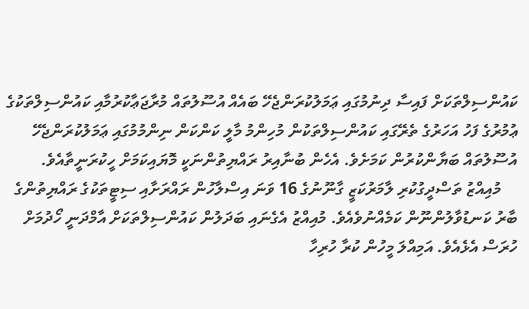ކައުންސިލްތަކަށް ފައިސާ ދިނުމުގައި ޢަމަލުކުރަންޖެހޭ ބައެއް އުސޫލުތައް މުރާޖަޢާކުރުމާއި ކައުންސިލްތަކުގެ ޢުމުރުގެ ފަހު އަހަރުގެ ތެރޭގައި ކައުންސިލްތަކުން މުހިންމު މާލީ ކަންކަން ނިންމުމުގައި ޢަމަލުކުރަންޖެހޭ އުސޫލުތައް ބަޔާންކުރުން ކަމަށެވެ. އެހެން ބުނާއިރު ރައްޔިތުންނަކީ މޮޔައިކަމަށް ހީކުރަނީތާއެވެ.
    މުއިއްޒު ތަސްދީގުކުރި ލާމަރުކަޒީ ގާނޫނުގެ 16 ވަނަ އިސްލާހުން ރައްރަށާއި ސިޓީތަކުގެ ރައްޔިތުންގެ ބާރު ކަނޑުވާލުންނޫން ކަމެއްނުވެއެވެ. މުއިއްޒު އެގެނައި ބަދަލުން ކައުންސިލްތަކަށް އާމްދަނީ ހޯދުމަށް ހުރަސް އެޅެއެވެ. އަމިއްލަ މީހުން ކުރާ ހުރިހާ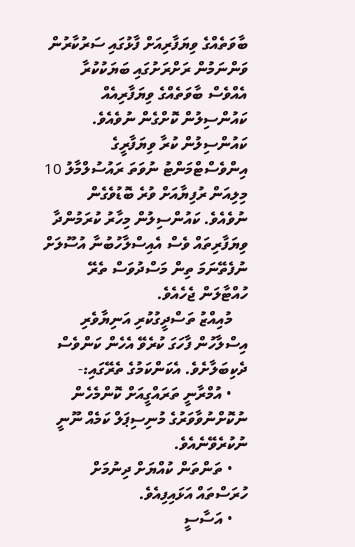ބާވަތެއްގެ ވިޔަފާރިއަށް ފާޅުގައި ސަރުކާރުން ވަންނަމުން ރަށްރަށުގައި ބަޔަކުކުރާ އެއްވެސް ބާވަތެއްގެ ވިޔަފާރިއެއް ކައުންސިލުން ކޮށްގެން ނުވެއެވެ. ކައުންސިލުން ކުރާ ވިޔަފާރީގެ އިންވެސްޓްމަންޓު ނުވަތަ ރައުސުލްމާލު 10 މިލިއަން ރުފިޔާއަށް ވުރެ ބޮޑުވެގެން ނުވެއެވެ. ކައުންސިލުން މިހާރު ކުރަމުންދާ ވިޔަފާރިތައް ވެސް އެއިސްލާހުބުނާ އުސޫލަށް ނުފެތޭނަމަ ތިން މަސްދުވަސް ތެރޭ ހުއްޓާލަން ޖެހެއެވެ.
    މުއިއްޒު ތަސްދީގުކުރި އަނިޔާވެރި އިސްލާހުން ފާހަގަ ކުރެވޭ އެހެން ކަންވެސް ދެކިބަލާށެވެ. އެކަންކަމުގެ ތެރޭގައި:-
    • އުމްރާނީ ތަރައްގީއަށް ކޮންމެހެން ނުކޮށްނުވާވަރުގެ މުނިސިޕަލް ކަމެއް ނޫނީ ނުކުރެވޭނެއެވެ.
    • ތަންތަން ކުއްޔަށް ދިނުމަށް ހުރަސްތައް އަޅައިފިއެވެ.
    • އަސާސީ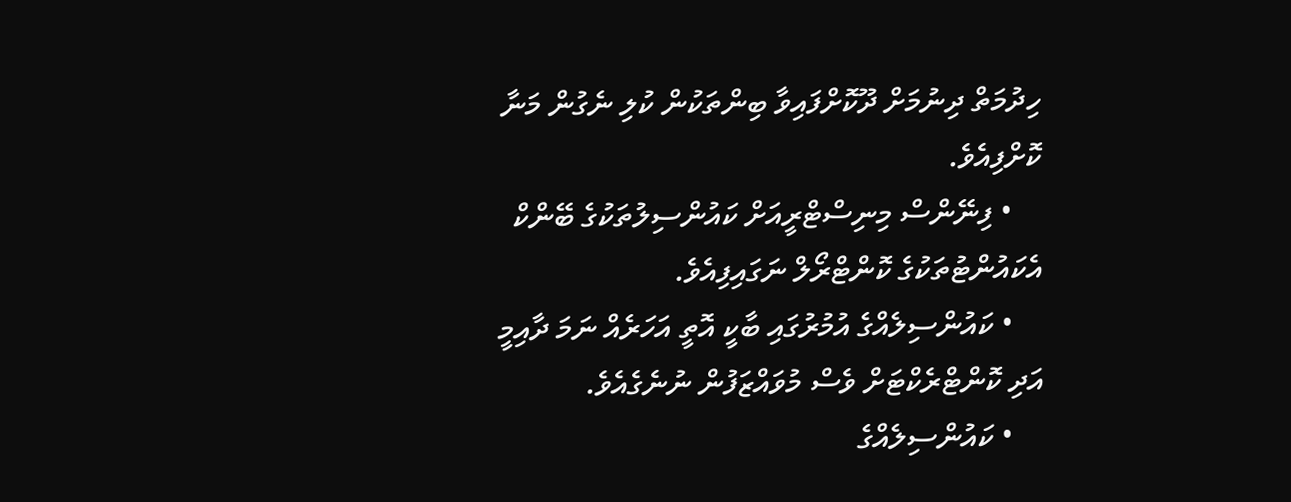ހިދުމަތް ދިނުމަށް ދޫކޮށްފައިވާ ބިންތަކުން ކުލި ނެގުން މަނާ ކޮށްފިއެވެ.
    • ފިނޭންސް މިނިސްޓްރީއަށް ކައުންސިލުތަކުގެ ބޭންކް އެކައުންޓުތަކުގެ ކޮންޓްރޯލް ނަގައިފިއެވެ.
    • ކައުންސިލެއްގެ އުމުރުގައި ބާކީ އޮތީ އަހަރެއް ނަމަ ދާއިމީ އަދި ކޮންޓްރެކްޓަށް ވެސް މުވައްޒަފުން ނުނެގެއެވެ.
    • ކައުންސިލެއްގެ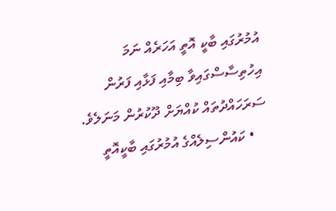އުމުރުގައި ބާކީ އޮތީ އަހަރެއް ނަމަ އިހުތިސާސްގައިވާ ބިމާއި ފަޅާއި ފަރުން ސަރަހައްދުތައް ކުއްޔަށް ދޫކުރުން މަނަލެވެ.
    • ކައުންސިލެއްގެ އުމުރުގައި ބާކީއޮތީ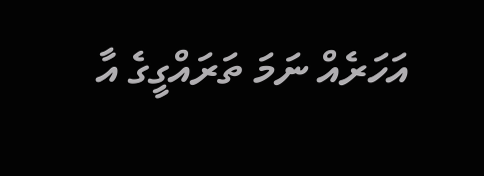އަހަރެއް ނަމަ ތަރައްގީގެ އާ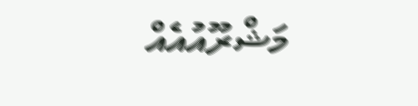މަޝްރޫއުއެއް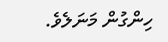ހިންގުން މަނަލެވެ.